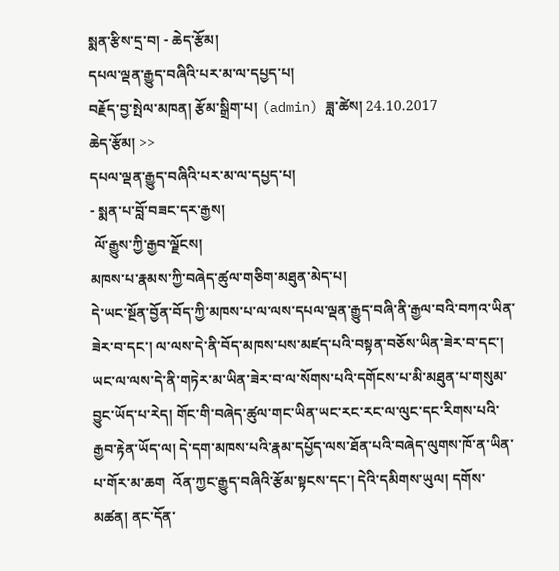སྨན་རྩིས་དྲ་བ། - ཆེད་རྩོམ།
དཔལ་ལྡན་རྒྱུད་བཞིའི་པར་མ་ལ་དཔྱད་པ།
བརྗོད་བྱ་སྤེལ་མཁན། རྩོམ་སྒྲིག་པ། (admin) ཟླ་ཚེས། 24.10.2017
ཆེད་རྩོམ། >>
དཔལ་ལྡན་རྒྱུད་བཞིའི་པར་མ་ལ་དཔྱད་པ།
- སྨན་པ་བློ་བཟང་དར་རྒྱས།
 ལོ་རྒྱུས་ཀྱི་རྒྱབ་ལྗོངས།
མཁས་པ་རྣམས་ཀྱི་བཞེད་ཚུལ་གཅིག་མཐུན་མེད་པ།
དེ་ཡང་སྔོན་བྱོན་བོད་ཀྱི་མཁས་པ་ལ་ལས་དཔལ་ལྡན་རྒྱུད་བཞི་ནི་རྒྱལ་བའི་བཀའ་ཡིན་ཟེར་བ་དང་། ལ་ལས་དེ་ནི་བོད་མཁས་པས་མཛད་པའི་བསྟན་བཅོས་ཡིན་ཟེར་བ་དང་། ཡང་ལ་ལས་དེ་ནི་གཏེར་མ་ཡིན་ཟེར་བ་ལ་སོགས་པའི་དགོངས་པ་མི་མཐུན་པ་གསུམ་བྱུང་ཡོད་པ་རེད། གོང་གི་བཞེད་ཚུལ་གང་ཡིན་ཡང་རང་རང་ལ་ལུང་དང་རིགས་པའི་རྒྱབ་རྟེན་ཡོད་ལ། དེ་དག་མཁས་པའི་རྣམ་དཔྱོད་ལས་ཐོན་པའི་བཞེད་ལུགས་ཁོ་ན་ཡིན་པ་གོར་མ་ཆག  འོན་ཀྱང་རྒྱུད་བཞིའི་རྩོམ་སྟངས་དང་། དེའི་དམིགས་ཡུལ། དགོས་མཚན། ནང་དོན་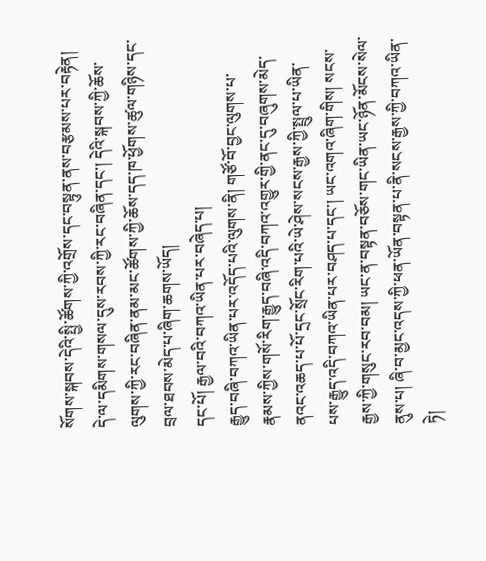སོགས་སྐབས་དེའི་སྤྱི་ཚོགས་ཀྱི་འགྲོས་དང་བསྟུན་ནས་བརྩམས་པར་བརྟེན། དེ་ལ་དམིགས་གསལ་དུས་རབས་ཀྱི་རང་བཞིན་དང་། དེའི་སྐབས་ཀྱི་ཆོས་ལུགས་ཀྱི་རང་བཞིན་ནམ་མང་ཚོགས་ཀྱི་ཆོས་དད་ཁ་ཕྱོགས་ཚུལ་གཉིས་དང་བྲལ་ཐབས་མེད་པ་ཞིག་ཆགས་ཡོད།
དང་པོ། རྒྱལ་བའི་བཀའ་ཡིན་པར་བཞེད་པ།
རྒྱུད་བཞི་བཀའ་ཡིན་པར་འདོད་པའི་ལུགས་ནི། གཙོ་བོ་བྱང་ལུགས་པ་རྣམས་ཀྱིས་གསོ་རིག་རྒྱུད་བཞི་འདི་བཀའ་འགྱུར་གྱི་ནང་དུ་བཞུགས་མེད་ནའང་འཆད་པ་པོ་དྲང་སྲོང་རིག་པའི་ཡེ་ཤེས་སངས་རྒྱས་ཀྱི་སྤྲུལ་པ་ཡིན་པས་རྒྱུད་འདི་བཀའ་ཡིན་པར་བཤད་པ་དང་། ཡང་འགའ་ཞིག་གིས། སངས་རྒྱས་ཀྱི་གསུང་རབ་བམ། ཡང་ན་བསྟན་བཅོས་གང་ཡིན་ཡང་ཉོན་མོངས་སེལ་ནུས་པ། ཞི་བ་མྱང་འདས་ཀྱི་ཕན་ཡོན་བསྟན་པ་ནི་སངས་རྒྱས་ཀྱི་བཀའ་ཡིན་ཏེ།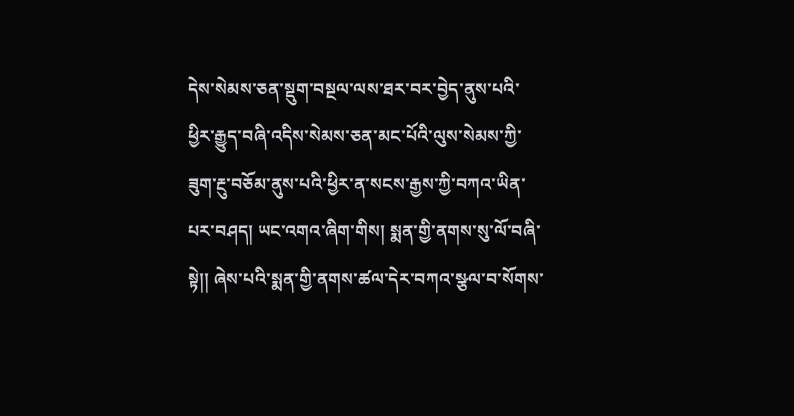དེས་སེམས་ཅན་སྡུག་བསྔལ་ལས་ཐར་བར་བྱེད་ནུས་པའི་ཕྱིར་རྒྱུད་བཞི་འདིས་སེམས་ཅན་མང་པོའི་ལུས་སེམས་ཀྱི་ཟུག་རྔུ་བཅོམ་ནུས་པའི་ཕྱིར་ན་སངས་རྒྱས་ཀྱི་བཀའ་ཡིན་པར་བཤད། ཡང་འགའ་ཞིག་གིས། སྨན་གྱི་ནགས་སུ་ལོ་བཞི་སྟེ།། ཞེས་པའི་སྨན་གྱི་ནགས་ཚལ་དེར་བཀའ་སྩལ་བ་སོགས་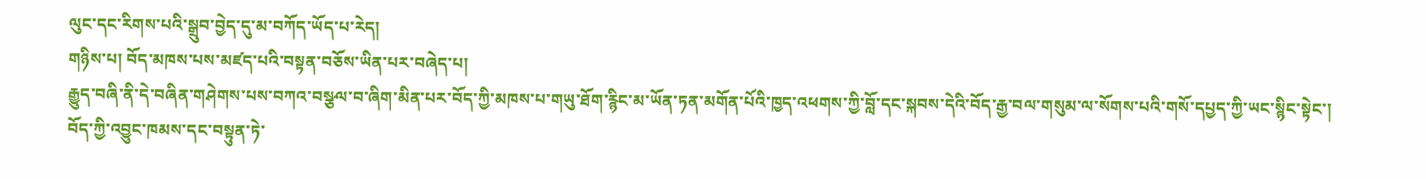ལུང་དང་རིགས་པའི་སྒྲུབ་བྱེད་དུ་མ་བཀོད་ཡོད་པ་རེད།
གཉིས་པ། བོད་མཁས་པས་མཛད་པའི་བསྟན་བཅོས་ཡིན་པར་བཞེད་པ།
རྒྱུད་བཞི་ནི་དེ་བཞིན་གཤེགས་པས་བཀའ་བསྩལ་བ་ཞིག་མིན་པར་བོད་ཀྱི་མཁས་པ་གཡུ་ཐོག་རྙིང་མ་ཡོན་ཏན་མགོན་པོའི་ཁྱད་འཕགས་ཀྱི་བློ་དང་སྐབས་དེའི་བོད་རྒྱ་བལ་གསུམ་ལ་སོགས་པའི་གསོ་དཔྱད་ཀྱི་ཡང་སྙིང་སྟེང་། བོད་ཀྱི་འབྱུང་ཁམས་དང་བསྟུན་ཏེ་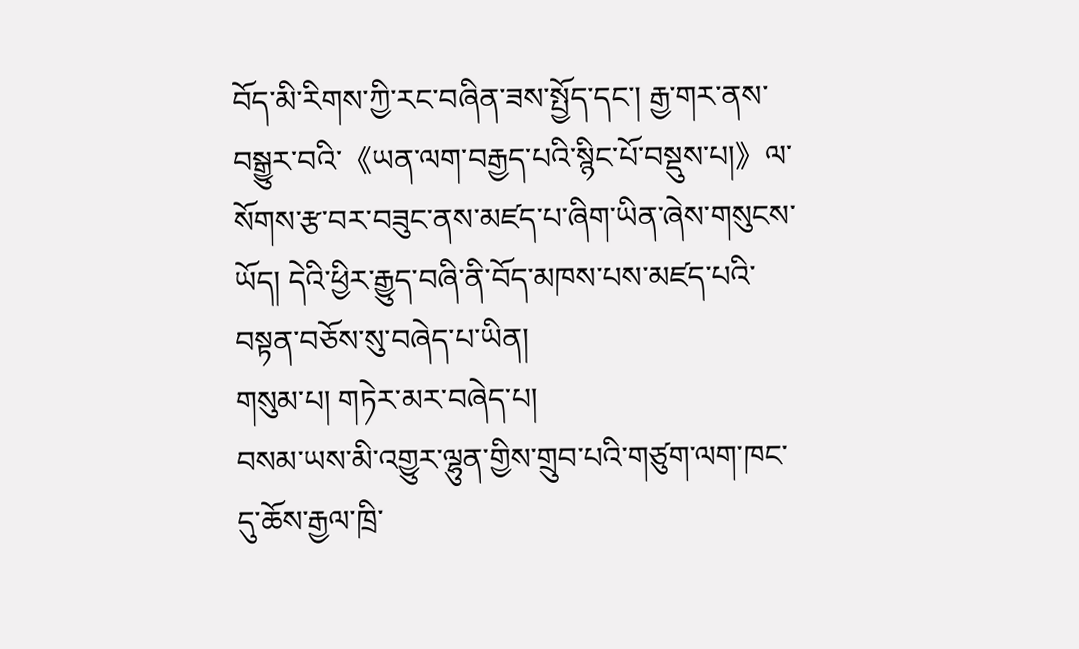བོད་མི་རིགས་ཀྱི་རང་བཞིན་ཟས་སྤྱོད་དང་། རྒྱ་གར་ནས་བསྒྱུར་བའི་《ཡན་ལག་བརྒྱད་པའི་སྙིང་པོ་བསྡུས་པ།》ལ་སོགས་རྩ་བར་བཟུང་ནས་མཛད་པ་ཞིག་ཡིན་ཞེས་གསུངས་ཡོད། དེའི་ཕྱིར་རྒྱུད་བཞི་ནི་བོད་མཁས་པས་མཛད་པའི་བསྟན་བཅོས་སུ་བཞེད་པ་ཡིན།
གསུམ་པ། གཏེར་མར་བཞེད་པ།
བསམ་ཡས་མི་འགྱུར་ལྷུན་གྱིས་གྲུབ་པའི་གཙུག་ལག་ཁང་དུ་ཆོས་རྒྱལ་ཁྲི་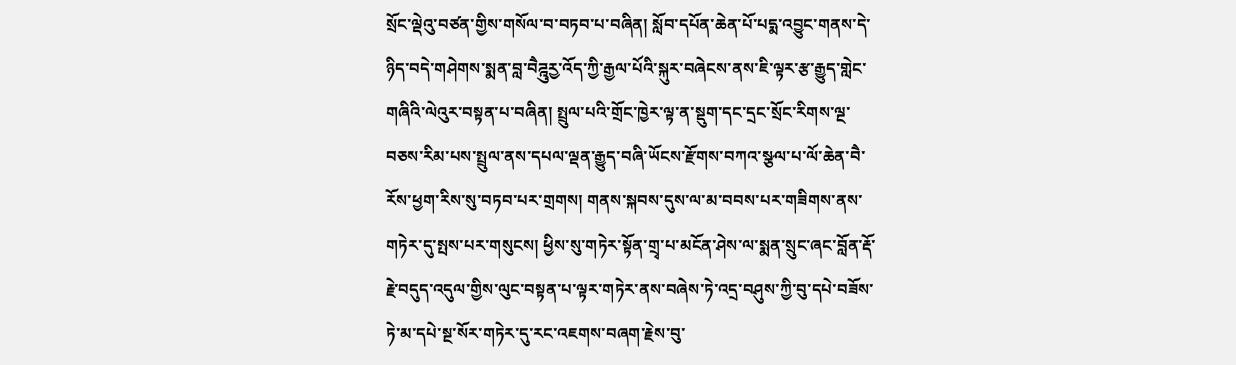སྲོང་ལྡེའུ་བཙན་གྱིས་གསོལ་བ་བཏབ་པ་བཞིན། སློབ་དཔོན་ཆེན་པོ་པདྨ་འབྱུང་གནས་དེ་ཉིད་བདེ་གཤེགས་སྨན་བླ་བཻཌྰུརྱ་འོད་ཀྱི་རྒྱལ་པོའི་སྐུར་བཞེངས་ནས་ཇི་ལྟར་རྩ་རྒྱུད་གླེང་གཞིའི་ལེའུར་བསྟན་པ་བཞིན། སྤྲུལ་པའི་གྲོང་ཁྱེར་ལྟ་ན་སྡུག་དང་དྲང་སྲོང་རིགས་ལྔ་བཅས་རིམ་པས་སྤྲུལ་ནས་དཔལ་ལྡན་རྒྱུད་བཞི་ཡོངས་རྫོགས་བཀའ་སྩལ་པ་ལོ་ཆེན་བཻ་རོས་ཕྱག་རིས་སུ་བཏབ་པར་གྲགས། གནས་སྐབས་དུས་ལ་མ་བབས་པར་གཟིགས་ནས་གཏེར་དུ་སྤས་པར་གསུངས། ཕྱིས་སུ་གཏེར་སྟོན་གྲྭ་པ་མངོན་ཤེས་ལ་སྨན་སྲུང་ཞང་བློན་རྡོ་རྗེ་བདུད་འདུལ་གྱིས་ལུང་བསྟན་པ་ལྟར་གཏེར་ནས་བཞེས་ཏེ་འདྲ་བཤུས་ཀྱི་བུ་དཔེ་བཟོས་ཏེ་མ་དཔེ་སྔ་སོར་གཏེར་དུ་རང་འཇགས་བཞག་རྗེས་བུ་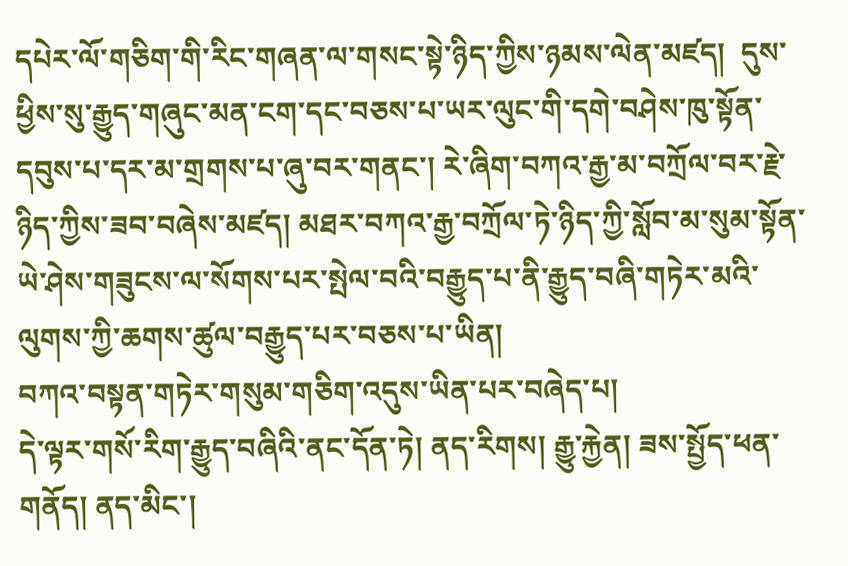དཔེར་ལོ་གཅིག་གི་རིང་གཞན་ལ་གསང་སྟེ་ཉིད་ཀྱིས་ཉམས་ལེན་མཛད།  དུས་ཕྱིས་སུ་རྒྱུད་གཞུང་མན་ངག་དང་བཅས་པ་ཡར་ལུང་གི་དགེ་བཤེས་ཁུ་སྟོན་དབུས་པ་དར་མ་གྲགས་པ་ཞུ་བར་གནང་། རེ་ཞིག་བཀའ་རྒྱ་མ་བཀྲོལ་བར་རྗེ་ཉིད་ཀྱིས་ཟབ་བཞེས་མཛད། མཐར་བཀའ་རྒྱ་བཀྲོལ་ཏེ་ཉིད་ཀྱི་སློབ་མ་སུམ་སྟོན་ཡེ་ཤེས་གཟུངས་ལ་སོགས་པར་སྤེལ་བའི་བརྒྱུད་པ་ནི་རྒྱུད་བཞི་གཏེར་མའི་ལུགས་ཀྱི་ཆགས་ཚུལ་བརྒྱུད་པར་བཅས་པ་ཡིན།
བཀའ་བསྟན་གཏེར་གསུམ་གཅིག་འདུས་ཡིན་པར་བཞེད་པ།
དེ་ལྟར་གསོ་རིག་རྒྱུད་བཞིའི་ནང་དོན་ཏེ། ནད་རིགས། རྒྱུ་རྐྱེན། ཟས་སྤྱོད་ཕན་གནོད། ནད་མིང་།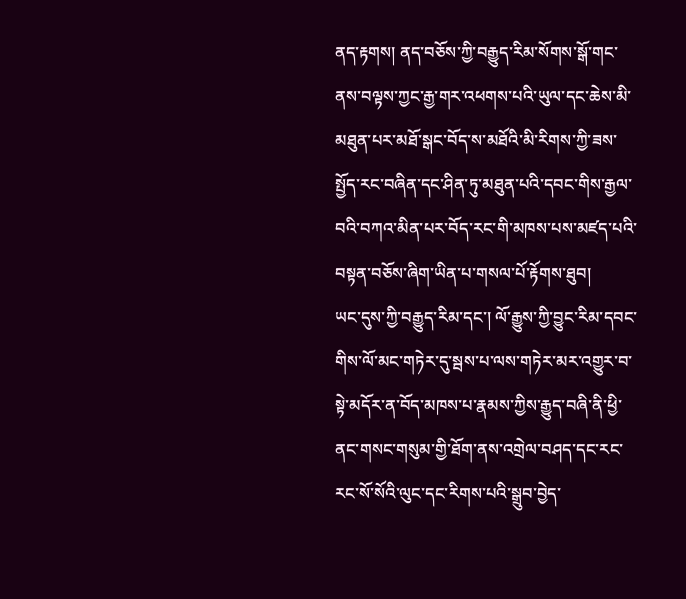ནད་རྟགས། ནད་བཅོས་ཀྱི་བརྒྱུད་རིམ་སོགས་སྒོ་གང་ནས་བལྟས་ཀྱང་རྒྱ་གར་འཕགས་པའི་ཡུལ་དང་ཆེས་མི་མཐུན་པར་མཐོ་སྒང་བོད་ས་མཐོའི་མི་རིགས་ཀྱི་ཟས་སྤྱོད་རང་བཞིན་དང་ཤིན་ཏུ་མཐུན་པའི་དབང་གིས་རྒྱལ་བའི་བཀའ་མིན་པར་བོད་རང་གི་མཁས་པས་མཛད་པའི་བསྟན་བཅོས་ཞིག་ཡིན་པ་གསལ་པོ་རྟོགས་ཐུབ།
ཡང་དུས་ཀྱི་བརྒྱུད་རིམ་དང་། ལོ་རྒྱུས་ཀྱི་བྱུང་རིམ་དབང་གིས་ལོ་མང་གཏེར་དུ་སྦས་པ་ལས་གཏེར་མར་འགྱུར་བ་སྟེ་མདོར་ན་བོད་མཁས་པ་རྣམས་ཀྱིས་རྒྱུད་བཞི་ནི་ཕྱི་ནང་གསང་གསུམ་གྱི་ཐོག་ནས་འགྲེལ་བཤད་དང་རང་རང་སོ་སོའི་ལུང་དང་རིགས་པའི་སྒྲུབ་བྱེད་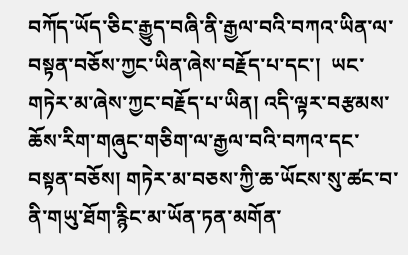བཀོད་ཡོད་ཅིང་རྒྱུད་བཞི་ནི་རྒྱལ་བའི་བཀའ་ཡིན་ལ་བསྟན་བཅོས་ཀྱང་ཡིན་ཞེས་བརྗོད་པ་དང་།  ཡང་གཏེར་མ་ཞེས་ཀྱང་བརྗོད་པ་ཡིན། འདི་ལྟར་བརྩམས་ཆོས་རིག་གཞུང་གཅིག་ལ་རྒྱལ་བའི་བཀའ་དང་བསྟན་བཅོས། གཏེར་མ་བཅས་ཀྱི་ཆ་ཡོངས་སུ་ཚང་བ་ནི་གཡུ་ཐོག་རྙིང་མ་ཡོན་ཏན་མགོན་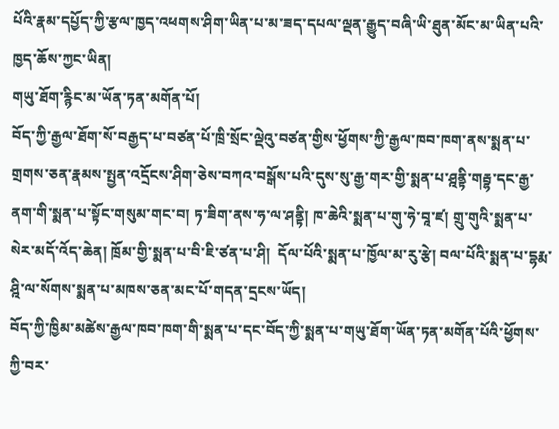པོའི་རྣམ་དཔྱོད་ཀྱི་རྩལ་ཁྱད་འཕགས་ཤིག་ཡིན་པ་མ་ཟད་དཔལ་ལྡན་རྒྱུད་བཞི་ཡི་ཐུན་མོང་མ་ཡིན་པའི་ཁྱད་ཆོས་ཀྱང་ཡིན།
གཡུ་ཐོག་རྙིང་མ་ཡོན་ཏན་མགོན་པོ།
བོད་ཀྱི་རྒྱལ་ཐོག་སོ་བརྒྱད་པ་བཙན་པོ་ཁྲི་སྲོང་ལྡེའུ་བཙན་གྱིས་ཕྱོགས་ཀྱི་རྒྱལ་ཁབ་ཁག་ནས་སྨན་པ་གྲགས་ཅན་རྣམས་སྤྱན་འདྲོངས་ཤིག་ཅེས་བཀའ་བསྒོས་པའི་དུས་སུ་རྒྱ་གར་གྱི་སྨན་པ་ཤྰནྟི་གརྦྷ་དང་རྒྱ་ནག་གི་སྨན་པ་སྟོང་གསུམ་གང་བ། ཏ་ཟིག་ནས་ཧ་ལ་ཤནྟི། ཁ་ཆེའི་སྨན་པ་གུ་ཧེ་བཱ་ཛ། གྲུ་གུའི་སྨན་པ་སེར་མདོ་འོད་ཆེན། ཁྲོམ་གྱི་སྨན་པ་བི་ཇི་ཙན་པ་ཤི།  དོལ་པོའི་སྨན་པ་ཁྱོལ་མ་རུ་རྩེ། བལ་པོའི་སྨན་པ་དྷརྨ་ཤྰི་ལ་སོགས་སྨན་པ་མཁས་ཅན་མང་པོ་གདན་དྲངས་ཡོད།
བོད་ཀྱི་ཁྱིམ་མཚེས་རྒྱལ་ཁབ་ཁག་གི་སྨན་པ་དང་བོད་ཀྱི་སྨན་པ་གཡུ་ཐོག་ཡོན་ཏན་མགོན་པོའི་ཕྱོགས་ཀྱི་བར་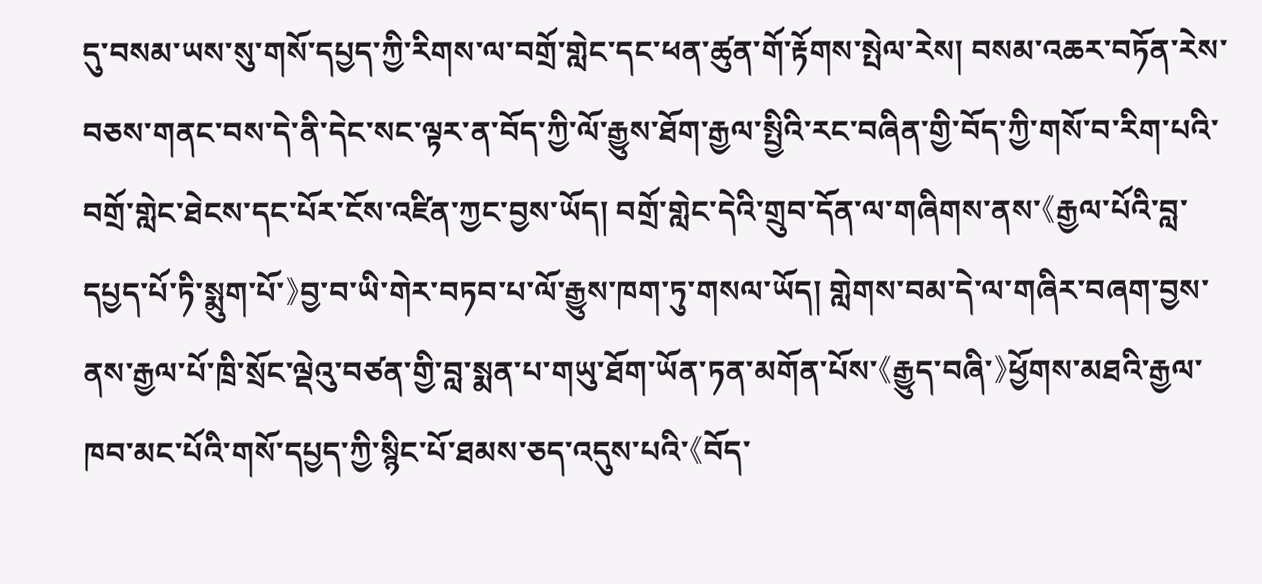དུ་བསམ་ཡས་སུ་གསོ་དཔྱད་ཀྱི་རིགས་ལ་བགྲོ་གླེང་དང་ཕན་ཚུན་གོ་རྟོགས་སྤེལ་རེས། བསམ་འཆར་བཏོན་རེས་བཅས་གནང་བས་དེ་ནི་དེང་སང་ལྟར་ན་བོད་ཀྱི་ལོ་རྒྱུས་ཐོག་རྒྱལ་སྤྱིའི་རང་བཞིན་གྱི་བོད་ཀྱི་གསོ་བ་རིག་པའི་བགྲོ་གླེང་ཐེངས་དང་པོར་ངོས་འཛིན་ཀྱང་བྱས་ཡོད། བགྲོ་གླེང་དེའི་གྲུབ་དོན་ལ་གཞིགས་ནས་《རྒྱལ་པོའི་བླ་དཔྱད་པོ་ཏི་སྨུག་པོ་》བྱ་བ་ཡི་གེར་བཏབ་པ་ལོ་རྒྱུས་ཁག་ཏུ་གསལ་ཡོད། གླེགས་བམ་དེ་ལ་གཞིར་བཞག་བྱས་ནས་རྒྱལ་པོ་ཁྲི་སྲོང་ལྡེའུ་བཙན་གྱི་བླ་སྨན་པ་གཡུ་ཐོག་ཡོན་ཏན་མགོན་པོས་《རྒྱུད་བཞི་》ཕྱོགས་མཐའི་རྒྱལ་ཁབ་མང་པོའི་གསོ་དཔྱད་ཀྱི་སྙིང་པོ་ཐམས་ཅད་འདུས་པའི་《བོད་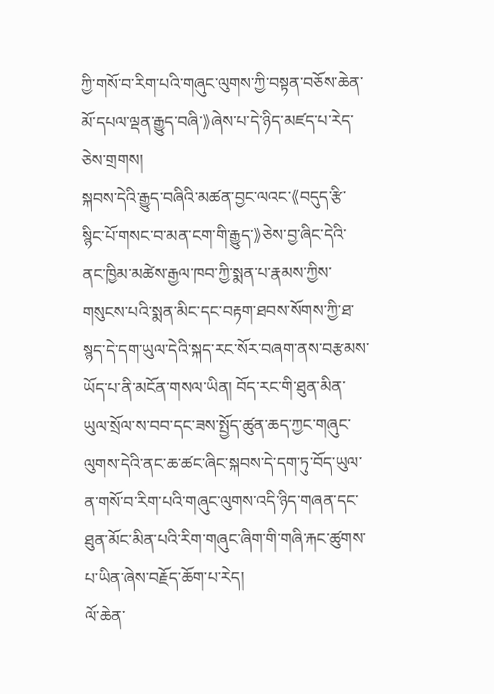ཀྱི་གསོ་བ་རིག་པའི་གཞུང་ལུགས་ཀྱི་བསྟན་བཅོས་ཆེན་མོ་དཔལ་ལྡན་རྒྱུད་བཞི་》ཞེས་པ་དེ་ཉིད་མཛད་པ་རེད་ཅེས་གྲགས།
སྐབས་དེའི་རྒྱུད་བཞིའི་མཚན་བྱང་ལའང་《བདུད་རྩི་སྙིང་པོ་གསང་བ་མན་ངག་གི་རྒྱུད་》ཅེས་བྱ་ཞིང་དེའི་ནང་ཁྱིམ་མཚེས་རྒྱལ་ཁབ་ཀྱི་སྨན་པ་རྣམས་ཀྱིས་གསུངས་པའི་སྨན་མིང་དང་བརྟག་ཐབས་སོགས་ཀྱི་ཐ་སྙད་དེ་དག་ཡུལ་དེའི་སྐད་རང་སོར་བཞག་ནས་བརྩམས་ཡོད་པ་ནི་མངོན་གསལ་ཡིན། བོད་རང་གི་ཐུན་མིན་ཡུལ་སྲོལ་ས་བབ་དང་ཟས་སྤྱོད་ཚུན་ཆད་ཀྱང་གཞུང་ལུགས་དེའི་ནང་ཆ་ཚང་ཞིང་སྐབས་དེ་དག་ཏུ་བོད་ཡུལ་ན་གསོ་བ་རིག་པའི་གཞུང་ལུགས་འདི་ཉིད་གཞན་དང་ཐུན་མོང་མིན་པའི་རིག་གཞུང་ཞིག་གི་གཞི་རྐང་ཚུགས་པ་ཡིན་ཞེས་བརྗོད་ཆོག་པ་རེད།
ལོ་ཆེན་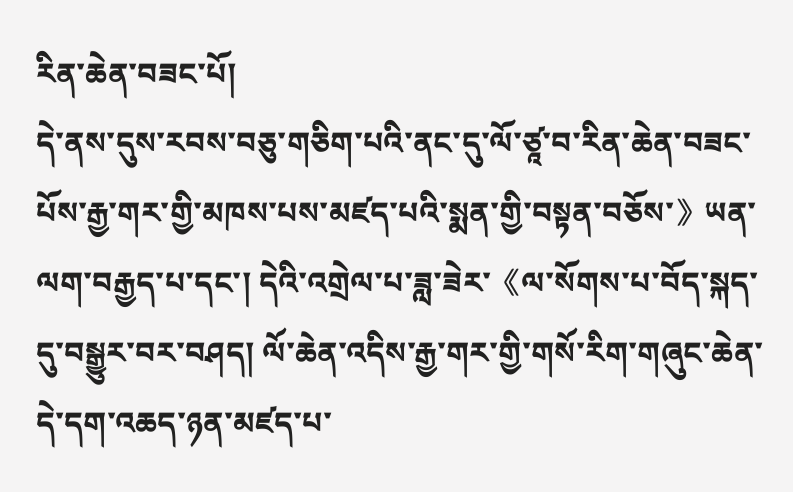རིན་ཆེན་བཟང་པོ།
དེ་ནས་དུས་རབས་བཅུ་གཅིག་པའི་ནང་དུ་ལོ་ཙཱ་བ་རིན་ཆེན་བཟང་པོས་རྒྱ་གར་གྱི་མཁས་པས་མཛད་པའི་སྨན་གྱི་བསྟན་བཅོས་》ཡན་ལག་བརྒྱད་པ་དང་། དེའི་འགྲེལ་པ་ཟླ་ཟེར་《ལ་སོགས་པ་བོད་སྐད་དུ་བསྒྱུར་བར་བཤད། ལོ་ཆེན་འདིས་རྒྱ་གར་གྱི་གསོ་རིག་གཞུང་ཆེན་དེ་དག་འཆད་ཉན་མཛད་པ་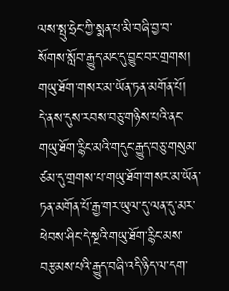ལས་སྤུ་ཧྲེང་ཀྱི་སྨན་པ་མི་བཞི་བྱ་བ་སོགས་སློབ་རྒྱུད་མང་དུ་བྱུང་བར་གྲགས།
གཡུ་ཐོག་གསར་མ་ཡོན་ཏན་མགོན་པོ།
དེ་ནས་དུས་རབས་བཅུ་གཉིས་པའི་ནང་གཡུ་ཐོག་རྙིང་མའི་གདུང་རྒྱུད་བཅུ་གསུམ་ཙམ་དུ་གྲགས་པ་གཡུ་ཐོག་གསར་མ་ཡོན་ཏན་མགོན་པོ་རྒྱ་གར་ཡུལ་དུ་ལན་དུ་མར་ཕེབས་ཤིང་དེ་སྔའི་གཡུ་ཐོག་རྙིང་མས་བརྩམས་པའི་རྒྱུད་བཞི་འདི་ཉིད་ལ་དག་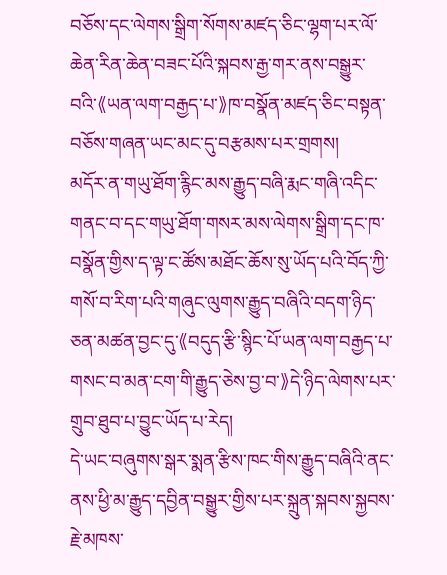བཅོས་དང་ལེགས་སྒྲིག་སོགས་མཛད་ཅིང་ལྷག་པར་ལོ་ཆེན་རིན་ཆེན་བཟང་པོའི་སྐབས་རྒྱ་གར་ནས་བསྒྱུར་བའི་《ཡན་ལག་བརྒྱད་པ་》ཁ་བསྣོན་མཛད་ཅིང་བསྟན་བཅོས་གཞན་ཡང་མང་དུ་བརྩམས་པར་གྲགས།
མདོར་ན་གཡུ་ཐོག་རྙིང་མས་རྒྱུད་བཞི་རྨང་གཞི་འདིང་གནང་བ་དང་གཡུ་ཐོག་གསར་མས་ལེགས་སྒྲིག་དང་ཁ་བསྣོན་གྱིས་ད་ལྟ་ང་ཚོས་མཐོང་ཆོས་སུ་ཡོད་པའི་བོད་ཀྱི་གསོ་བ་རིག་པའི་གཞུང་ལུགས་རྒྱུད་བཞིའི་བདག་ཉིད་ཅན་མཚན་བྱང་དུ་《བདུད་རྩི་སྙིང་པོ་ཡན་ལག་བརྒྱད་པ་གསང་བ་མན་ངག་གི་རྒྱུད་ཅེས་བྱ་བ་》དེ་ཉིད་ལེགས་པར་གྲུབ་ཐུབ་པ་བྱུང་ཡོད་པ་རེད།
དེ་ཡང་བཞུགས་སྒར་སྨན་རྩིས་ཁང་གིས་རྒྱུད་བཞིའི་ནང་ནས་ཕྱི་མ་རྒྱུད་དབྱིན་བསྒྱུར་གྱིས་པར་སྐྲུན་སྐབས་སྐྱབས་རྗེ་མཁས་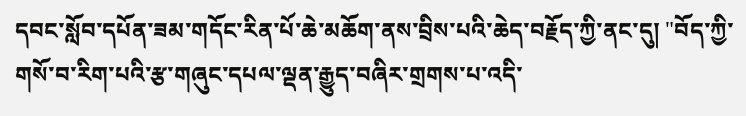དབང་སློབ་དཔོན་ཟམ་གདོང་རིན་པོ་ཆེ་མཆོག་ནས་བྲིས་པའི་ཆེད་བརྗོད་ཀྱི་ནང་དུ། "བོད་ཀྱི་གསོ་བ་རིག་པའི་རྩ་གཞུང་དཔལ་ལྡན་རྒྱུད་བཞིར་གྲགས་པ་འདི་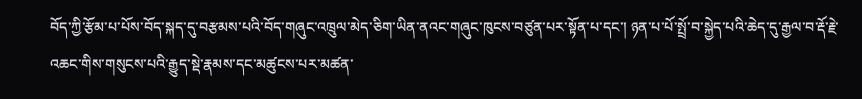བོད་ཀྱི་རྩོམ་པ་པོས་བོད་སྐད་དུ་བརྩམས་པའི་བོད་གཞུང་འཁྲུལ་མེད་ཅིག་ཡིན་ནའང་གཞུང་ཁུངས་བཙུན་པར་སྟོན་པ་དང་། ཉན་པ་པོ་སྤྲོ་བ་སྐྱེད་པའི་ཆེད་དུ་རྒྱལ་བ་རྡོ་རྗེ་འཆང་གིས་གསུངས་པའི་རྒྱུད་སྡེ་རྣམས་དང་མཚུངས་པར་མཚན་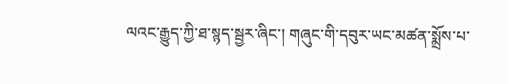ལའང་རྒྱུད་ཀྱི་ཐ་སྙད་སྦྱར་ཞིང་། གཞུང་གི་དབུར་ཡང་མཚན་སྨྲོས་པ་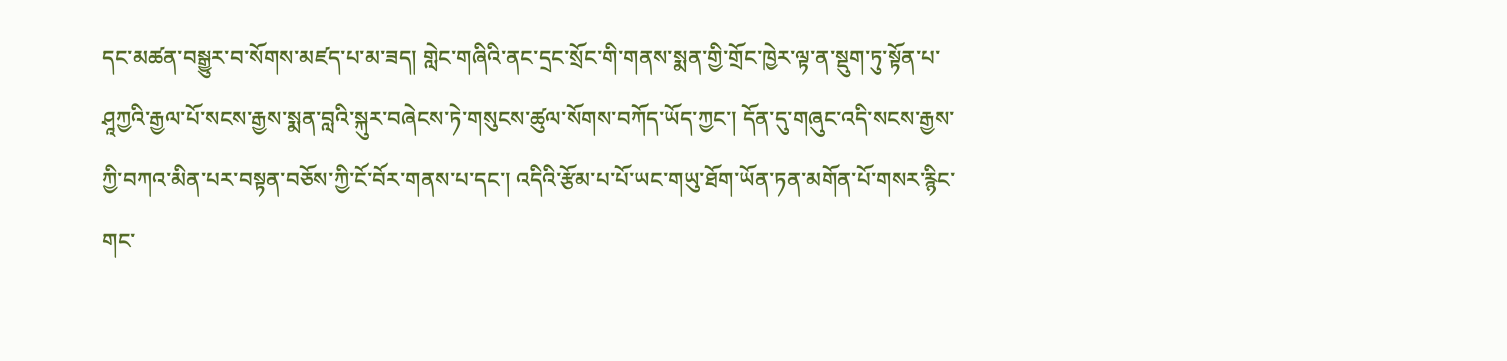དང་མཚན་བསྒྱུར་བ་སོགས་མཛད་པ་མ་ཟད། གླེང་གཞིའི་ནང་དྲང་སྲོང་གི་གནས་སྨན་གྱི་གྲོང་ཁྱེར་ལྟ་ན་སྡུག་ཏུ་སྟོན་པ་ཤཱཀྱའི་རྒྱལ་པོ་སངས་རྒྱས་སྨན་བླའི་སྐུར་བཞེངས་ཏེ་གསུངས་ཚུལ་སོགས་བཀོད་ཡོད་ཀྱང་། དོན་དུ་གཞུང་འདི་སངས་རྒྱས་ཀྱི་བཀའ་མིན་པར་བསྟན་བཅོས་ཀྱི་ངོ་བོར་གནས་པ་དང་། འདིའི་རྩོམ་པ་པོ་ཡང་གཡུ་ཐོག་ཡོན་ཏན་མགོན་པོ་གསར་རྙིང་གང་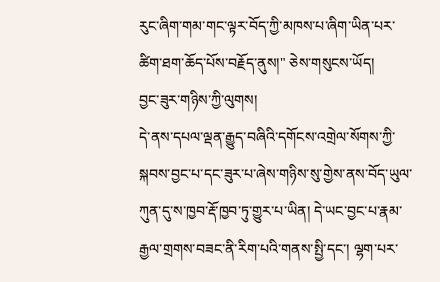རུང་ཞིག་གམ་གང་ལྟར་བོད་ཀྱི་མཁས་པ་ཞིག་ཡིན་པར་ཚིག་ཐག་ཆོད་པོས་བརྗོད་ནུས།" ཅེས་གསུངས་ཡོད།
བྱང་ཟུར་གཉིས་ཀྱི་ལུགས།
དེ་ནས་དཔལ་ལྡན་རྒྱུད་བཞིའི་དགོངས་འགྲེལ་སོགས་ཀྱི་སྐབས་བྱང་པ་དང་ཟུར་པ་ཞེས་གཉིས་སུ་གྱེས་ནས་བོད་ཡུལ་ཀུན་དུ་ས་ཁྱབ་རྡོ་ཁྱབ་ཏུ་གྱུར་པ་ཡིན། དེ་ཡང་བྱང་པ་རྣམ་རྒྱལ་གྲགས་བཟང་ནི་རིག་པའི་གནས་སྤྱི་དང་། ལྷག་པར་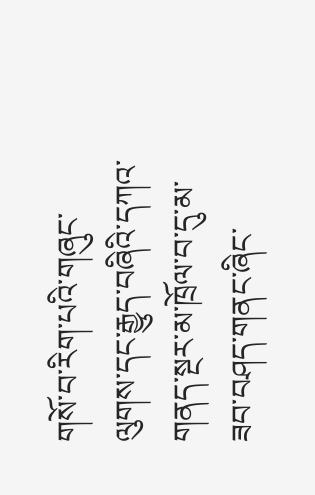གསོ་བ་རིག་པའི་གཞུང་ལུགས་དང་རྒྱུད་བཞིའི་དཀའ་གནད་སྔར་མ་ཁྲོལ་བ་དུ་མ་ཟབ་བཤད་གནང་ཞིང་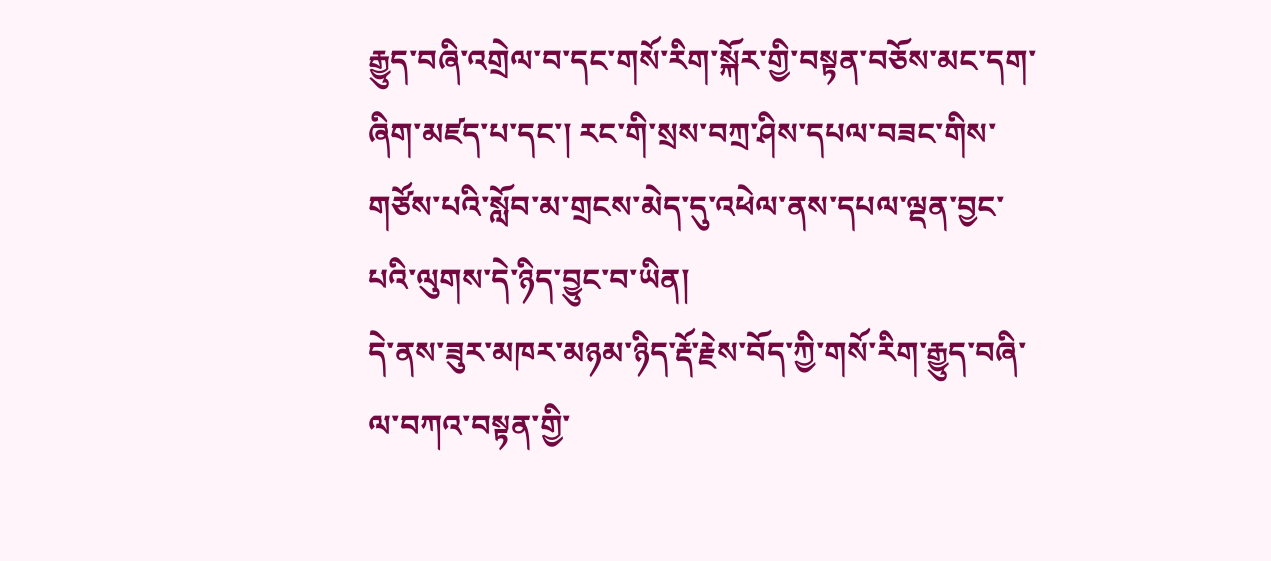རྒྱུད་བཞི་འགྲེལ་བ་དང་གསོ་རིག་སྐོར་གྱི་བསྟན་བཅོས་མང་དག་ཞིག་མཛད་པ་དང་། རང་གི་སྲས་བཀྲ་ཤིས་དཔལ་བཟང་གིས་གཙོས་པའི་སློབ་མ་གྲངས་མེད་དུ་འཕེལ་ནས་དཔལ་ལྡན་བྱང་པའི་ལུགས་དེ་ཉིད་བྱུང་བ་ཡིན།
དེ་ནས་ཟུར་མཁར་མཉམ་ཉིད་རྡོ་རྗེས་བོད་ཀྱི་གསོ་རིག་རྒྱུད་བཞི་ལ་བཀའ་བསྟན་གྱི་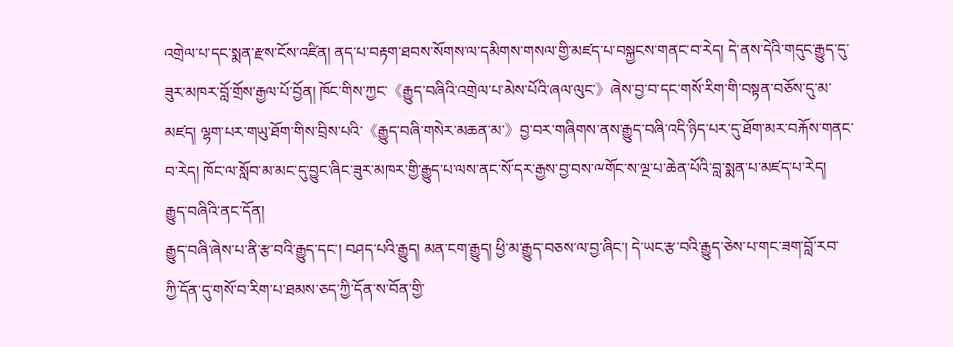འགྲེལ་པ་དང་སྨན་རྫས་ངོས་འཛིན། ནད་པ་བརྟག་ཐབས་སོགས་ལ་དམིགས་གསལ་གྱི་མཛད་པ་བསྐྱངས་གནང་བ་རེད། དེ་ནས་དེའི་གདུང་རྒྱུད་དུ་ཟུར་མཁར་བློ་གྲོས་རྒྱལ་པོ་བྱོན། ཁོང་གིས་ཀྱང་《རྒྱུད་བཞིའི་འགྲེལ་པ་མེས་པོའི་ཞལ་ལུང་》ཞེས་བྱ་བ་དང་གསོ་རིག་གི་བསྟན་བཅོས་དུ་མ་མཛད། ལྷག་པར་གཡུ་ཐོག་གིས་བྲིས་པའི་《རྒྱུད་བཞི་གསེར་མཆན་མ་》བྱ་བར་གཞིགས་ནས་རྒྱུད་བཞི་འདི་ཉིད་པར་དུ་ཐོག་མར་བརྐོས་གནང་བ་རེད། ཁོང་ལ་སློབ་མ་མང་དུ་བྱུང་ཞིང་ཟུར་མཁར་གྱི་རྒྱུད་པ་ལས་ནང་སོ་དར་རྒྱས་བྱ་བས་ྋགོང་ས་ལྔ་པ་ཆེན་པོའི་བླ་སྨན་པ་མཛད་པ་རེད།
རྒྱུད་བཞིའི་ནང་དོན།
རྒྱུད་བཞི་ཞེས་པ་ནི་རྩ་བའི་རྒྱུད་དང་། བཤད་པའི་རྒྱུད། མན་ངག་རྒྱུད། ཕྱི་མ་རྒྱུད་བཅས་ལ་བྱ་ཞིང་། དེ་ཡང་རྩ་བའི་རྒྱུད་ཅེས་པ་གང་ཟག་བློ་རབ་ཀྱི་དོན་དུ་གསོ་བ་རིག་པ་ཐམས་ཅད་ཀྱི་དོན་ས་བོན་གྱི་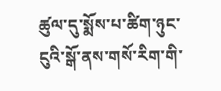ཚུལ་དུ་སྨོས་པ་ཚིག་ཉུང་ངུའི་སྒོ་ནས་གསོ་རིག་གི་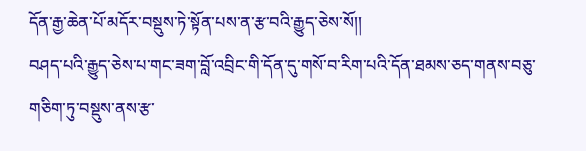དོན་རྒྱ་ཆེན་པོ་མདོར་བསྡུས་ཏེ་སྟོན་པས་ན་རྩ་བའི་རྒྱུད་ཅེས་སོ།།
བཤད་པའི་རྒྱུད་ཅེས་པ་གང་ཟག་བློ་འབྲིང་གི་དོན་དུ་གསོ་བ་རིག་པའི་དོན་ཐམས་ཅད་གནས་བཅུ་གཅིག་ཏུ་བསྡུས་ནས་རྩ་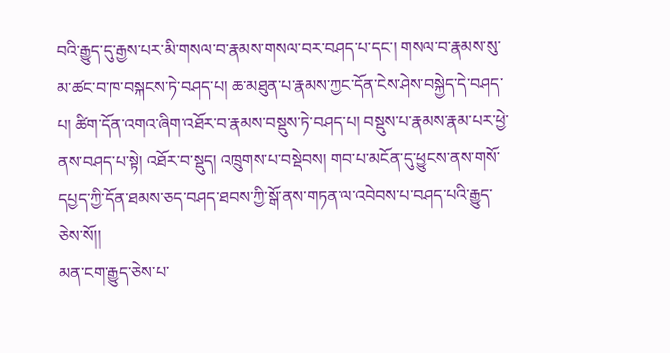བའི་རྒྱུད་དུ་རྒྱས་པར་མི་གསལ་བ་རྣམས་གསལ་བར་བཤད་པ་དང་། གསལ་བ་རྣམས་སུ་མ་ཚང་བ་ཁ་བསྐངས་ཏེ་བཤད་པ། ཆ་མཐུན་པ་རྣམས་ཀྱང་དོན་ངེས་ཤེས་བསྐྱེད་དེ་བཤད་པ། ཚིག་དོན་འགའ་ཞིག་འཐོར་བ་རྣམས་བསྡུས་ཏེ་བཤད་པ། བསྡུས་པ་རྣམས་རྣམ་པར་ཕྱེ་ནས་བཤད་པ་སྟེ། འཐོར་བ་སྡུད། འཁྲུགས་པ་བསྡེབས། གབ་པ་མངོན་དུ་ཕྱུངས་ནས་གསོ་དཔྱད་ཀྱི་དོན་ཐམས་ཅད་བཤད་ཐབས་ཀྱི་སྒོ་ནས་གཏན་ལ་འབེབས་པ་བཤད་པའི་རྒྱུད་ཅེས་སོ།།
མན་ངག་རྒྱུད་ཅེས་པ་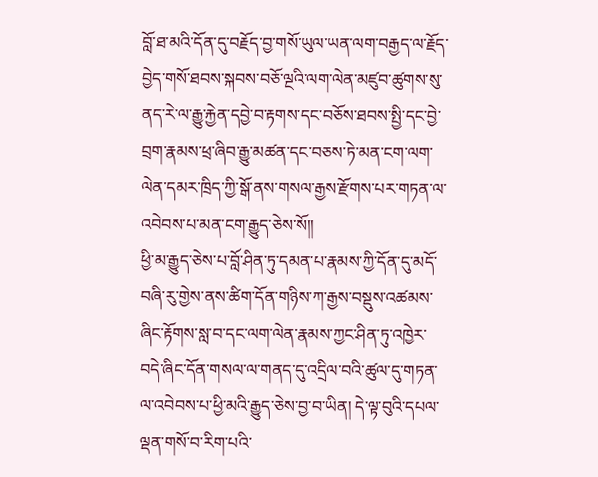བློ་ཐ་མའི་དོན་དུ་བརྗོད་བྱ་གསོ་ཡུལ་ཡན་ལག་བརྒྱད་ལ་རྗོད་བྱེད་གསོ་ཐབས་སྐབས་བཅོ་ལྔའི་ལག་ལེན་མཛུབ་ཚུགས་སུ་ནད་རེ་ལ་རྒྱུ་རྐྱེན་དབྱེ་བ་རྟགས་དང་བཅོས་ཐབས་སྤྱི་དང་བྱེ་བྲག་རྣམས་ཕྲ་ཞིབ་རྒྱུ་མཚན་དང་བཅས་ཏེ་མན་ངག་ལག་ལེན་དམར་ཁྲིད་ཀྱི་སྒོ་ནས་གསལ་རྒྱས་རྫོགས་པར་གཏན་ལ་འབེབས་པ་མན་ངག་རྒྱུད་ཅེས་སོ།།
ཕྱི་མ་རྒྱུད་ཅེས་པ་བློ་ཤིན་ཏུ་དམན་པ་རྣམས་ཀྱི་དོན་དུ་མདོ་བཞི་རུ་གྱེས་ནས་ཚིག་དོན་གཉིས་ཀ་རྒྱས་བསྡུས་འཚམས་ཞིང་རྟོགས་སླ་བ་དང་ལག་ལེན་རྣམས་ཀྱང་ཤིན་ཏུ་འཁྱེར་བདེ་ཞིང་དོན་གསལ་ལ་གནད་དུ་འདྲིལ་བའི་ཚུལ་དུ་གཏན་ལ་འབེབས་པ་ཕྱི་མའི་རྒྱུད་ཅེས་བྱ་བ་ཡིན། དེ་ལྟ་བུའི་དཔལ་ལྡན་གསོ་བ་རིག་པའི་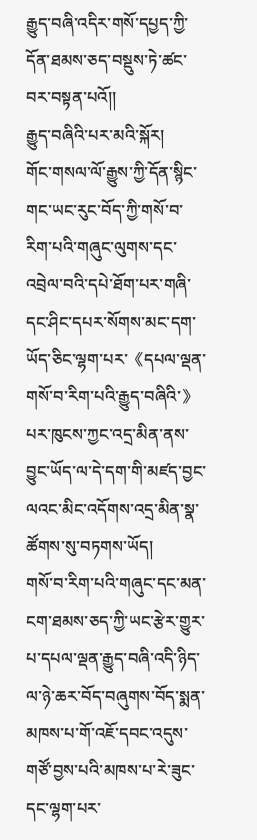རྒྱུད་བཞི་འདིར་གསོ་དཔྱད་ཀྱི་དོན་ཐམས་ཅད་བསྡུས་ཏེ་ཚང་བར་བསྟན་པའོ།།
རྒྱུད་བཞིའི་པར་མའི་སྐོར།
གོང་གསལ་ལོ་རྒྱུས་ཀྱི་དོན་སྙིང་གང་ཡང་རུང་བོད་ཀྱི་གསོ་བ་རིག་པའི་གཞུང་ལུགས་དང་འབྲེལ་བའི་དཔེ་ཐོག་པར་གཞི་དང་ཤིང་དཔར་སོགས་མང་དག་ཡོད་ཅིང་ལྷག་པར་《དཔལ་ལྡན་གསོ་བ་རིག་པའི་རྒྱུད་བཞིའི་》པར་ཁུངས་ཀྱང་འདྲ་མིན་ནས་བྱུང་ཡོད་ལ་དེ་དག་གི་མཛད་བྱང་ལའང་མིང་འདོགས་འདྲ་མིན་སྣ་ཚོགས་སུ་བཏགས་ཡོད།
གསོ་བ་རིག་པའི་གཞུང་དང་མན་ངག་ཐམས་ཅད་ཀྱི་ཡང་རྩེར་གྱུར་པ་དཔལ་ལྡན་རྒྱུད་བཞི་འདི་ཉིད་ལ་ཉེ་ཆར་བོད་བཞུགས་བོད་སྨན་མཁས་པ་གོ་འཇོ་དབང་འདུས་གཙོ་བྱས་པའི་མཁས་པ་རེ་ཟུང་དང་ལྷག་པར་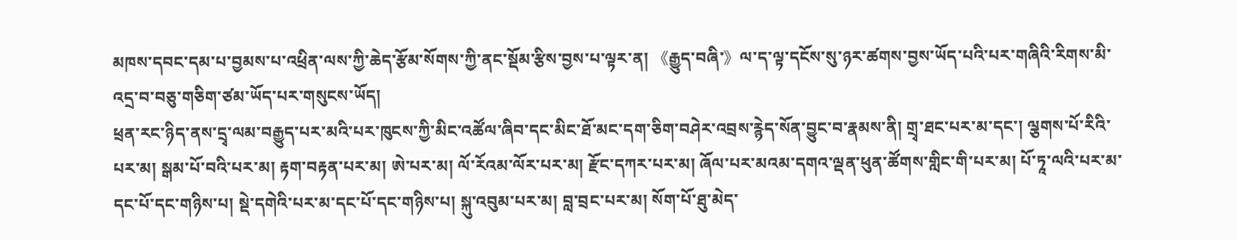མཁས་དབང་དམ་པ་བྱམས་པ་འཕྲིན་ལས་ཀྱི་ཆེད་རྩོམ་སོགས་ཀྱི་ནང་སྡོམ་རྩིས་བྱས་པ་ལྟར་ན། 《རྒྱུད་བཞི་》ལ་ད་ལྟ་དངོས་སུ་ཉར་ཚགས་བྱས་ཡོད་པའི་པར་གཞིའི་རིགས་མི་འདྲ་བ་བཅུ་གཅིག་ཙམ་ཡོད་པར་གསུངས་ཡོད།
ཕྲན་རང་ཉིད་ནས་དྲྭ་ལམ་བརྒྱུད་པར་མའི་པར་ཁུངས་ཀྱི་མིང་འཚོལ་ཞིབ་དང་མིང་ཐོ་མང་དག་ཅིག་བཤེར་འབྲས་རྙེད་སོན་བྱུང་བ་རྣམས་ནི། གྲྭ་ཐང་པར་མ་དང་། ལྕགས་པོ་རིའི་པར་མ། སྒམ་པོ་བའི་པར་མ། རྟག་བརྟན་པར་མ། ཨེ་པར་མ། ལོ་རོའམ་ལོར་པར་མ། རྫོང་དཀར་པར་མ། ཞོལ་པར་མའམ་དགའ་ལྡན་ཕུན་ཚོགས་གླིང་གི་པར་མ། པོ་ཏཱ་ལའི་པར་མ་དང་པོ་དང་གཉིས་པ། སྡེ་དགེའི་པར་མ་དང་པོ་དང་གཉིས་པ། སྐུ་འབུམ་པར་མ། བླ་བྲང་པར་མ། སོག་པོ་ཐུ་མེད་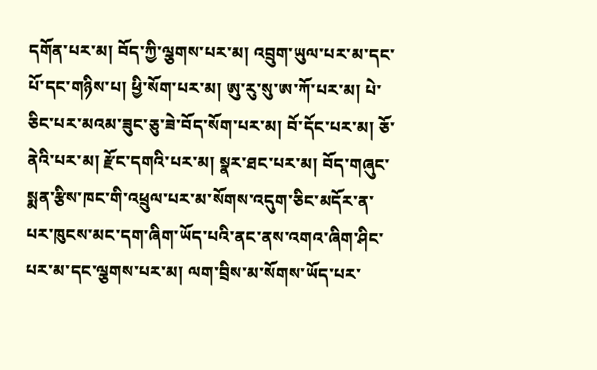དགོན་པར་མ། བོད་ཀྱི་ལྕགས་པར་མ། འབྲུག་ཡུལ་པར་མ་དང་པོ་དང་གཉིས་པ། ཕྱི་སོག་པར་མ། ཨུ་རུ་སུ་ཨ་ཀོ་པར་མ། པེ་ཅིང་པར་མའམ་ཟུང་ཅུ་ཟེ་བོད་སོག་པར་མ། བོ་དོང་པར་མ། ཅོ་ནེའི་པར་མ། རྫོང་དགའི་པར་མ། སྣར་ཐང་པར་མ། བོད་གཞུང་སྨན་རྩིས་ཁང་གི་འཕྲུལ་པར་མ་སོགས་འདུག་ཅིང་མདོར་ན་པར་ཁུངས་མང་དག་ཞིག་ཡོད་པའི་ནང་ནས་འགའ་ཞིག་ཤིང་པར་མ་དང་ལྕགས་པར་མ། ལག་བྲིས་མ་སོགས་ཡོད་པར་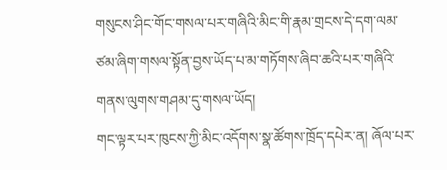གསུངས་ཤིང་གོང་གསལ་པར་གཞིའི་མིང་གི་རྣམ་གྲངས་དེ་དག་ལམ་ཙམ་ཞིག་གསལ་སྟོན་བྱས་ཡོད་པ་མ་གཏོགས་ཞིབ་ཆའི་པར་གཞིའི་གནས་ལུགས་གཤམ་དུ་གསལ་ཡོད།
གང་ལྟར་པར་ཁུངས་ཀྱི་མིང་འདོགས་སྣ་ཚོགས་ཁྲོད་དཔེར་ན། ཞོལ་པར་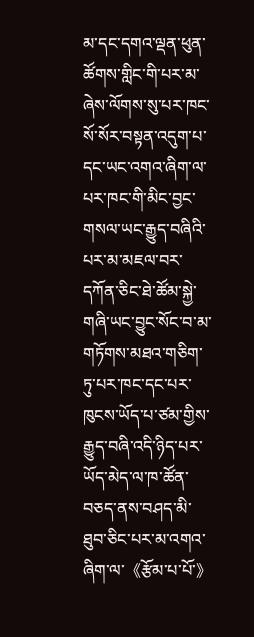མ་དང་དགའ་ལྡན་ཕུན་ཚོགས་གླིང་གི་པར་མ་ཞེས་ལོགས་སུ་པར་ཁང་སོ་སོར་བསྟན་འདུག་པ་དང་ཡང་འགའ་ཞིག་ལ་པར་ཁང་གི་མིང་བྱང་གསལ་ཡང་རྒྱུད་བཞིའི་པར་མ་མཇལ་བར་དཀོན་ཅིང་ཐེ་ཚོམ་སྐྱེ་གཞི་ཡང་བྱུང་སོང་བ་མ་གཏོགས་མཐའ་གཅིག་ཏུ་པར་ཁང་དང་པར་ཁུངས་ཡོད་པ་ཙམ་གྱིས་རྒྱུད་བཞི་འདི་ཉིད་པར་ཡོད་མེད་ལ་ཁ་ཚོན་བཅད་ནས་བཤད་མི་ཐུབ་ཅིང་པར་མ་འགའ་ཞིག་ལ་《རྩོམ་པ་པོ་》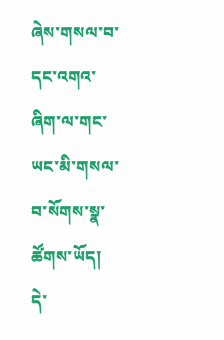ཞེས་གསལ་བ་དང་འགའ་ཞིག་ལ་གང་ཡང་མི་གསལ་བ་སོགས་སྣ་ཚོགས་ཡོད།
དེ་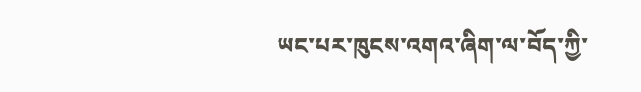ཡང་པར་ཁུངས་འགའ་ཞིག་ལ་བོད་ཀྱི་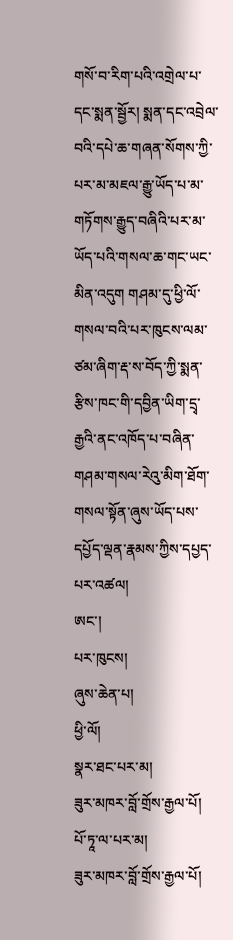གསོ་བ་རིག་པའི་འགྲེལ་པ་དང་སྨན་སྦྱོར། སྨན་དང་འབྲེལ་བའི་དཔེ་ཆ་གཞན་སོགས་ཀྱི་པར་མ་མཇལ་རྒྱུ་ཡོད་པ་མ་གཏོགས་རྒྱུད་བཞིའི་པར་མ་ཡོད་པའི་གསལ་ཆ་གང་ཡང་མིན་འདུག གཤམ་དུ་ཕྱི་ལོ་གསལ་བའི་པར་ཁུངས་ལམ་ཙམ་ཞིག་རྡ་ས་བོད་ཀྱི་སྨན་རྩིས་ཁང་གི་དབྱིན་ཡིག་དྲྭ་རྒྱའི་ནང་འཁོད་པ་བཞིན་གཤམ་གསལ་རེའུ་མིག་ཐོག་གསལ་སྟོན་ཞུས་ཡོད་པས་དཔྱོད་ལྡན་རྣམས་ཀྱིས་དཔྱད་པར་འཚལ།
ཨང་།
པར་ཁུངས།
ཞུས་ཆེན་པ།
ཕྱི་ལོ།
སྣར་ཐང་པར་མ།
ཟུར་མཁར་བློ་གྲོས་རྒྱལ་པོ།
པོ་ཏཱ་ལ་པར་མ།
ཟུར་མཁར་བློ་གྲོས་རྒྱལ་པོ།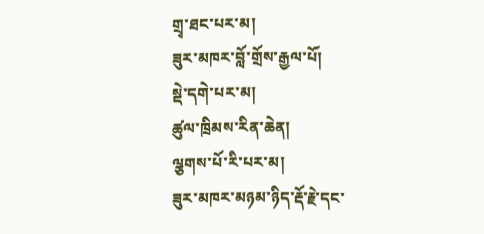གྲྭ་ཐང་པར་མ།
ཟུར་མཁར་བློ་གྲོས་རྒྱལ་པོ།
སྡེ་དགེ་པར་མ།
ཚུལ་ཁྲིམས་རིན་ཆེན།
ལྕགས་པོ་རི་པར་མ།
ཟུར་མཁར་མཉམ་ཉིད་རྡོ་རྗེ་དང་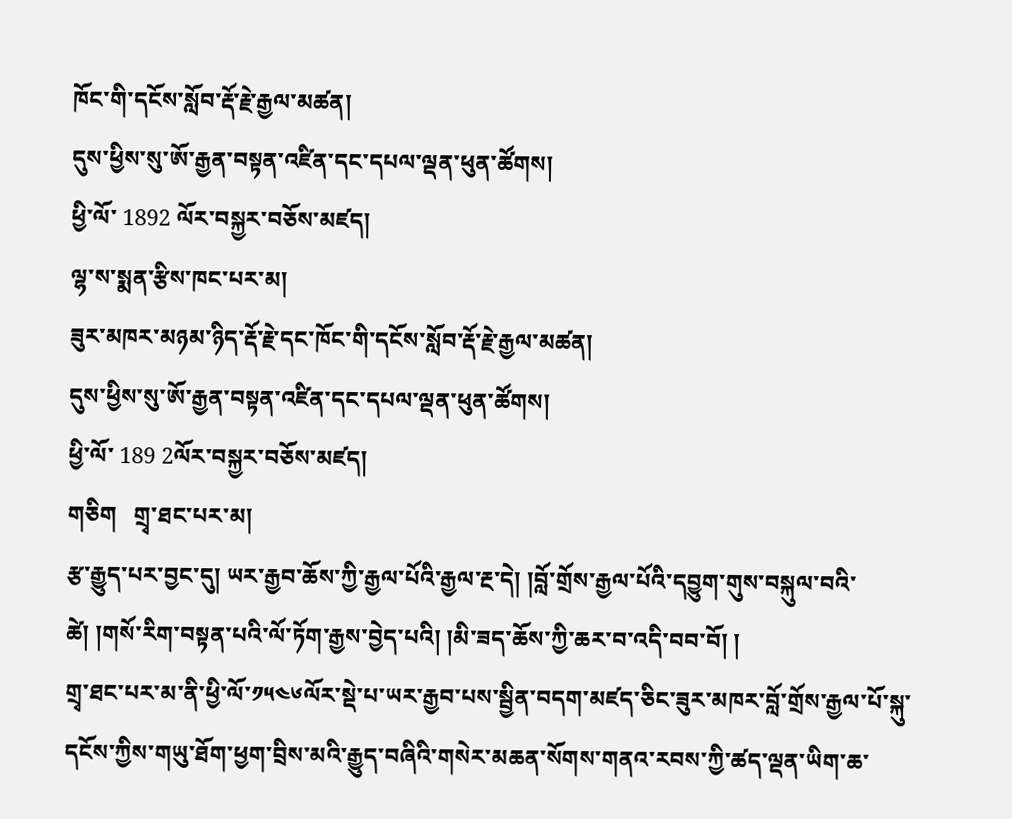ཁོང་གི་དངོས་སློབ་རྡོ་རྗེ་རྒྱལ་མཚན།
དུས་ཕྱིས་སུ་ཨོ་རྒྱན་བསྟན་འཛིན་དང་དཔལ་ལྡན་ཕུན་ཚོགས།
ཕྱི་ལོ་ 1892 ལོར་བསྐྱར་བཅོས་མཛད།
ལྷ་ས་སྨན་རྩིས་ཁང་པར་མ།
ཟུར་མཁར་མཉམ་ཉིད་རྡོ་རྗེ་དང་ཁོང་གི་དངོས་སློབ་རྡོ་རྗེ་རྒྱལ་མཚན།
དུས་ཕྱིས་སུ་ཨོ་རྒྱན་བསྟན་འཛིན་དང་དཔལ་ལྡན་ཕུན་ཚོགས།
ཕྱི་ལོ་ 189 2ལོར་བསྐྱར་བཅོས་མཛད།
གཅིག   གྲྭ་ཐང་པར་མ།
རྩ་རྒྱུད་པར་བྱང་དུ། ཡར་རྒྱབ་ཆོས་ཀྱི་རྒྱལ་པོའི་རྒྱལ་རྔ་དེ། །བློ་གྲོས་རྒྱལ་པོའི་དབྱུག་གུས་བསྐུལ་བའི་ཚེ། །གསོ་རིག་བསྟན་པའི་ལོ་ཏོག་རྒྱས་བྱེད་པའི། །མི་ཟད་ཆོས་ཀྱི་ཆར་བ་འདི་བབ་བོ། །
གྲྭ་ཐང་པར་མ་ནི་ཕྱི་ལོ་༡༥༤༦ལོར་སྡེ་པ་ཡར་རྒྱབ་པས་སྦྱིན་བདག་མཛད་ཅིང་ཟུར་མཁར་བློ་གྲོས་རྒྱལ་པོ་སྐུ་དངོས་ཀྱིས་གཡུ་ཐོག་ཕྱག་བྲིས་མའི་རྒྱུད་བཞིའི་གསེར་མཆན་སོགས་གནའ་རབས་ཀྱི་ཚད་ལྡན་ཡིག་ཆ་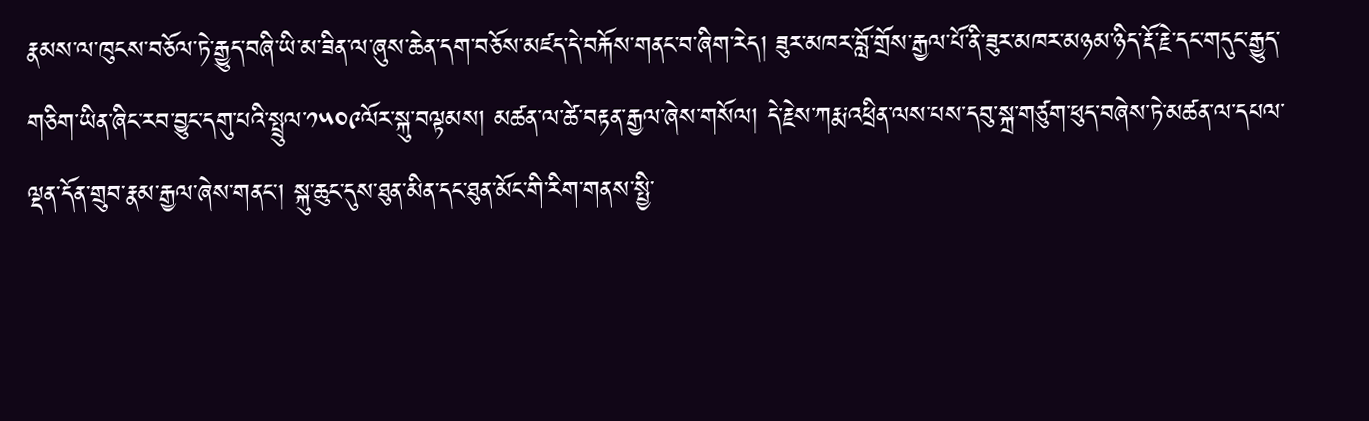རྣམས་ལ་ཁུངས་བཅོལ་ཏེ་རྒྱུད་བཞི་ཡི་མ་ཟིན་ལ་ཞུས་ཆེན་དག་བཅོས་མཛད་དེ་བརྐོས་གནང་བ་ཞིག་རེད། ཟུར་མཁར་བློ་གྲོས་རྒྱལ་པོ་ནི་ཟུར་མཁར་མཉམ་ཉིད་རྡོ་རྗེ་དང་གདུང་རྒྱུད་གཅིག་ཡིན་ཞིང་རབ་བྱུང་དགུ་པའི་སྤྲུལ་༡༥༠༩ལོར་སྐུ་བལྟམས། མཚན་ལ་ཚེ་བརྟན་རྒྱལ་ཞེས་གསོལ། དེ་རྗེས་ཀརྨ་འཕྲིན་ལས་པས་དབུ་སྐྲ་གཙུག་ཕུད་བཞེས་ཏེ་མཚན་ལ་དཔལ་ལྡན་དོན་གྲུབ་རྣམ་རྒྱལ་ཞེས་གནང་། སྐུ་ཆུང་དུས་ཐུན་མིན་དང་ཐུན་མོང་གི་རིག་གནས་སྤྱི་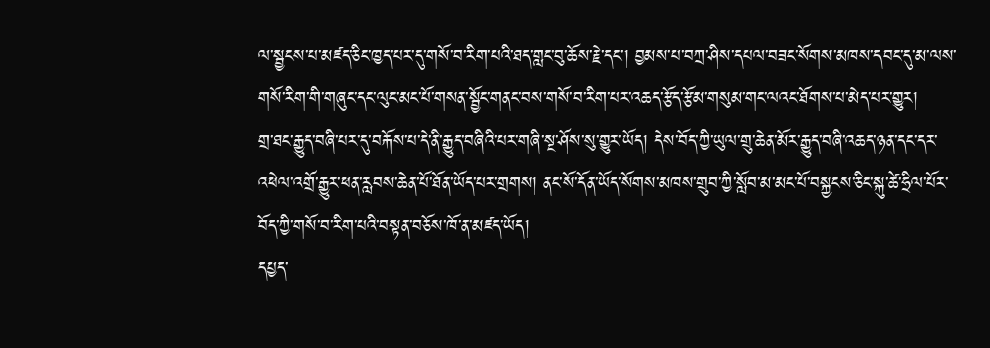ལ་སྦྱངས་པ་མཛད་ཅིང་ཁྱད་པར་དུ་གསོ་བ་རིག་པའི་ཐད་གླང་བུ་ཆོས་རྗེ་དང་། བྱམས་པ་བཀྲ་ཤིས་དཔལ་བཟང་སོགས་མཁས་དབང་དུ་མ་ལས་གསོ་རིག་གི་གཞུང་དང་ལུང་མང་པོ་གསན་སྦྱོང་གནང་བས་གསོ་བ་རིག་པར་འཆད་རྩོད་རྩོམ་གསུམ་གང་ལའང་ཐོགས་པ་མེད་པར་གྱུར།
གྲ་ཐང་རྒྱུད་བཞི་པར་དུ་བརྐོས་པ་དེ་ནི་རྒྱུད་བཞིའི་པར་གཞི་སྔ་ཤོས་སུ་གྱུར་ཡོད། དེས་བོད་ཀྱི་ཡུལ་གྲུ་ཆེན་མོར་རྒྱུད་བཞི་འཆད་ཉན་དང་དར་འཕེལ་འགྲོ་རྒྱུར་ཕན་རླབས་ཆེན་པོ་ཐོན་ཡོད་པར་གྲགས། ནང་སོ་དོན་ཡོད་སོགས་མཁས་གྲུབ་ཀྱི་སློབ་མ་མང་པོ་བསྐྱངས་ཅིང་སྐུ་ཚེ་ཧྲིལ་པོར་བོད་ཀྱི་གསོ་བ་རིག་པའི་བསྟན་བཅོས་ཁོ་ན་མཛད་ཡོད།
དཔྱད་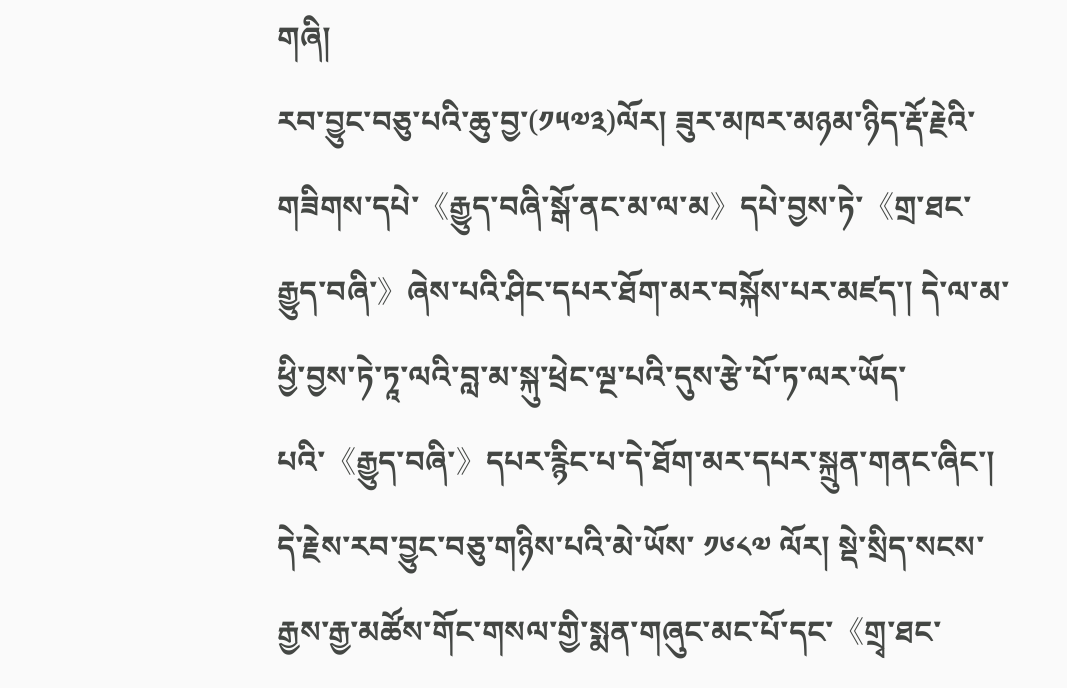གཞི།
རབ་བྱུང་བཅུ་པའི་ཆུ་བྱ་(༡༥༧༣)ལོར། ཟུར་མཁར་མཉམ་ཉིད་རྡོ་རྗེའི་གཟིགས་དཔེ་《རྒྱུད་བཞི་སྒོ་ནང་མ་ལ་མ》དཔེ་བྱས་ཏེ་《གྲ་ཐང་རྒྱུད་བཞི་》ཞེས་པའི་ཤིང་དཔར་ཐོག་མར་བསྐོས་པར་མཛད་། དེ་ལ་མ་ཕྱི་བྱས་ཏེ་ཏཱ་ལའི་བླ་མ་སྐུ་ཕྲེང་ལྔ་པའི་དུས་རྩེ་པོ་ཏ་ལར་ཡོད་པའི་《རྒྱུད་བཞི་》དཔར་རྙིང་པ་དེ་ཐོག་མར་དཔར་སྐྲུན་གནང་ཞིང་། དེ་རྗེས་རབ་བྱུང་བཅུ་གཉིས་པའི་མེ་ཡོས་ ༡༦༨༧ ལོར། སྡེ་སྲིད་སངས་རྒྱས་རྒྱ་མཚོས་གོང་གསལ་གྱི་སྨན་གཞུང་མང་པོ་དང་《གྲྭ་ཐང་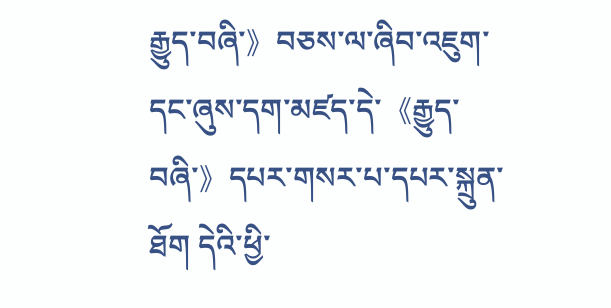རྒྱུད་བཞི་》བཅས་ལ་ཞིབ་འཇུག་དང་ཞུས་དག་མཛད་དེ་《རྒྱུད་བཞི་》དཔར་གསར་པ་དཔར་སྐྲུན་ཐོག དེའི་ཕྱི་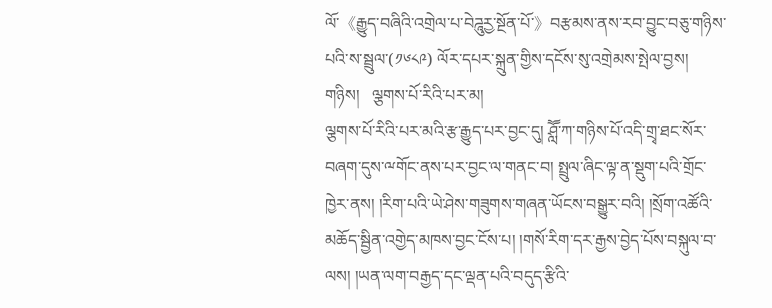ལོ་《རྒྱུད་བཞིའི་འགྲེལ་པ་བེཌཱུརྱ་སྔོན་པོ་》བརྩམས་ནས་རབ་བྱུང་བཅུ་གཉིས་པའི་ས་སྦྲུལ་(༡༦༨༩) ལོར་དཔར་སྐྲུན་གྱིས་དངོས་སུ་འགྲེམས་སྤེལ་བྱས།
གཉིས།   ལྕགས་པོ་རིའི་པར་མ།
ལྕགས་པོ་རིའི་པར་མའི་རྩ་རྒྱུད་པར་བྱང་དུ། ཤླཽ་ཀ་གཉིས་པོ་འདི་གྲྭ་ཐང་སོར་བཞག་དུས་ྋགོང་ནས་པར་བྱང་ལ་གནང་བ། སྤྲུལ་ཞིང་ལྟ་ན་སྡུག་པའི་གྲོང་ཁྱེར་ནས། །རིག་པའི་ཡེ་ཤེས་གཟུགས་གཞན་ཡོངས་བསྒྱུར་བའི། །སྲོག་འཚོའི་མཆོད་སྦྱིན་འགྱེད་མཁས་བྱང་ངོས་པ། །གསོ་རིག་དར་རྒྱས་བྱེད་པོས་བསྐུལ་བ་ལས། །ཡན་ལག་བརྒྱད་དང་ལྡན་པའི་བདུད་རྩིའི་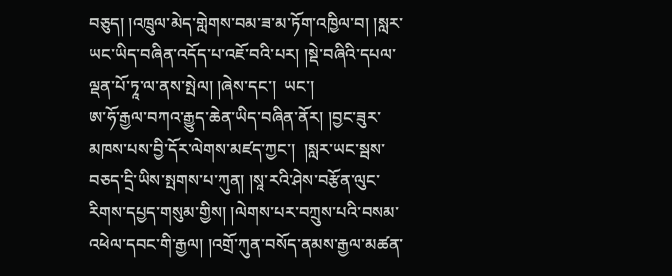བཅུད། །འཁྲུལ་མེད་གླེགས་བམ་ཟ་མ་ཏོག་འཁྱིལ་བ། །སླར་ཡང་ཡིད་བཞིན་འདོད་པ་འཇོ་བའི་པར། །སྡེ་བཞིའི་དཔལ་ལྡན་པོ་ཏཱ་ལ་ནས་སྤེལ། །ཞེས་དང་།  ཡང་།
ཨ་ཧོ་རྒྱལ་བཀའ་རྒྱུད་ཆེན་ཡིད་བཞིན་ནོར། །བྱང་ཟུར་མཁས་པས་བྱི་དོར་ལེགས་མཛད་ཀྱང་།  །སླར་ཡང་སྦས་བཅད་དྲི་ཡིས་སྤགས་པ་ཀུན། །སཱ་རའི་ཤེས་བརྩོན་ལུང་རིགས་དཔྱད་གསུམ་གྱིས། །ལེགས་པར་བཀྲུས་པའི་བསམ་འཕེལ་དབང་གི་རྒྱལ། །འགྲོ་ཀུན་བསོད་ནམས་རྒྱལ་མཚན་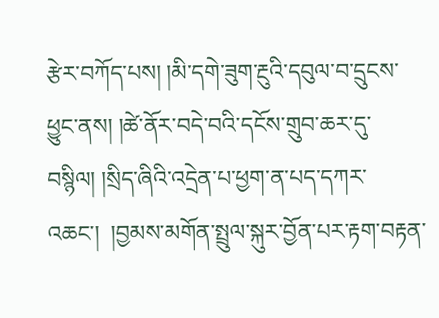རྩེར་བཀོད་པས། །མི་དགེ་ཟུག་རྔུའི་དབུལ་བ་དྲུངས་ཕྱུང་ནས། །ཚེ་ནོར་བདེ་བའི་དངོས་གྲུབ་ཆར་དུ་བསྙིལ། །སྲིད་ཞིའི་འདྲེན་པ་ཕྱག་ན་པད་དཀར་འཆང་།  །བྱམས་མགོན་སྤྲུལ་སྐུར་བྱོན་པར་རྟག་བརྟན་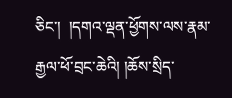ཅིང་།  །དགའ་ལྡན་ཕྱོགས་ལས་རྣམ་རྒྱལ་ཕོ་བྲང་ཆེའི། །ཆོས་སྲིད་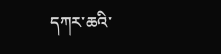དཀར་ཆའི་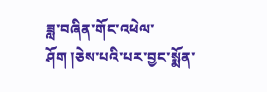ཟླ་བཞིན་གོང་འཕེལ་ཤོག །ཅེས་པའི་པར་བྱང་སྨོན་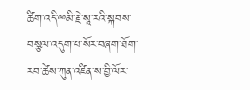ཚིག་འདི་ྋམི་རྗེ་སཱ་རའི་སྐབས་བསྩལ་འདུག་པ་སོར་བཞག་ཐོག་རབ་ཚེས་ཀུན་འཛིན་ས་བྱི་ལོར་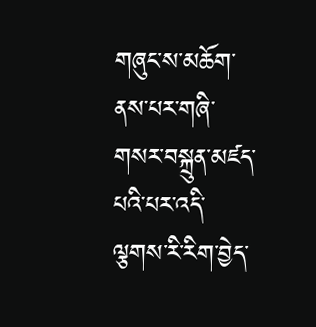གཞུང་ས་མཆོག་ནས་པར་གཞི་གསར་བསྐྲུན་མཛད་པའི་པར་འདི་ལྕགས་རི་རིག་བྱེད་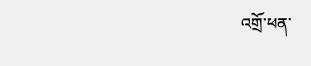འགྲོ་ཕན་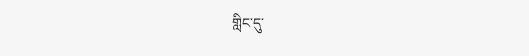གླིང་དུ་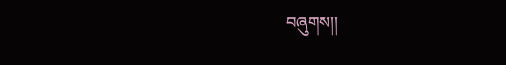བཞུགས།།